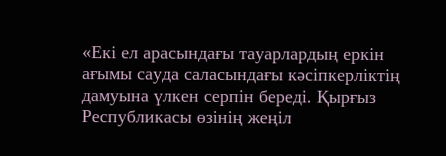«Екі ел арасындағы тауарлардың еркін ағымы сауда саласындағы кәсіпкерліктің дамуына үлкен серпін береді. Қырғыз Республикасы өзінің жеңіл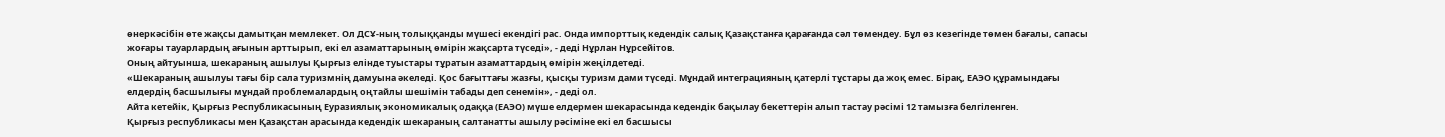өнеркәсібін өте жақсы дамытқан мемлекет. Ол ДСҰ-ның толыққанды мүшесі екендігі рас. Онда импорттық кедендік салық Қазақстанға қарағанда сәл төмендеу. Бұл өз кезегінде төмен бағалы, сапасы жоғары тауарлардың ағынын арттырып, екі ел азаматтарының өмірін жақсарта түседі», - деді Нұрлан Нұрсейітов.
Оның айтуынша, шекараның ашылуы Қырғыз елінде туыстары тұратын азаматтардың өмірін жеңілдетеді.
«Шекараның ашылуы тағы бір сала туризмнің дамуына әкеледі. Қос бағыттағы жазғы, қысқы туризм дами түседі. Мұндай интеграцияның қатерлі тұстары да жоқ емес. Бірақ, ЕАЭО құрамындағы елдердің басшылығы мұндай проблемалардың оңтайлы шешімін табады деп сенемін», - деді ол.
Айта кетейік, Қырғыз Республикасының Еуразиялық экономикалық одаққа (ЕАЭО) мүше елдермен шекарасында кедендік бақылау бекеттерін алып тастау рәсімі 12 тамызға белгіленген.
Қырғыз республикасы мен Қазақстан арасында кедендік шекараның салтанатты ашылу рәсіміне екі ел басшысы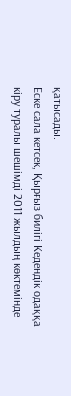қатысады.
Еске сала кетсек, Қырғыз билігі Кедендік одаққа кіру туралы шешімді 2011 жылдың көктемінде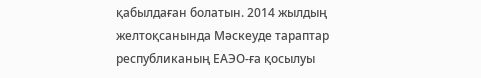қабылдаған болатын. 2014 жылдың желтоқсанында Мәскеуде тараптар республиканың ЕАЭО-ға қосылуы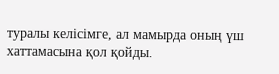туралы келісімге, ал мамырда оның үш хаттамасына қол қойды.